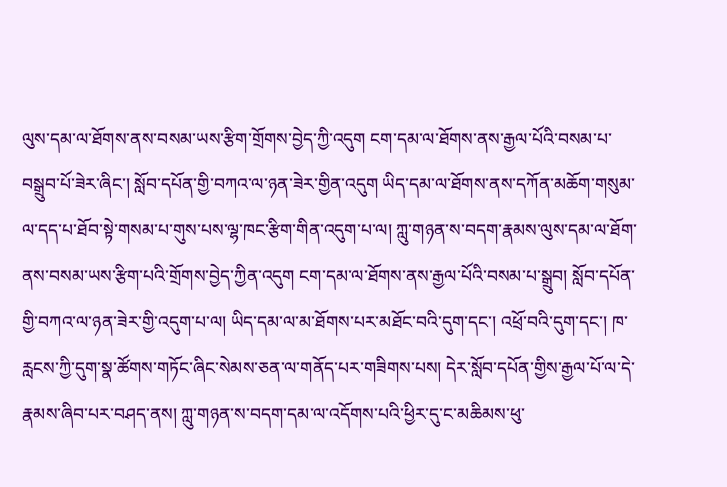ལུས་དམ་ལ་ཐོགས་ནས་བསམ་ཡས་རྩིག་གྲོགས་བྱེད་ཀྱི་འདུག ངག་དམ་ལ་ཐོགས་ནས་རྒྱལ་པོའི་བསམ་པ་བསྒྲུབ་པོ་ཟེར་ཞིང་། སློབ་དཔོན་གྱི་བཀའ་ལ་ཉན་ཟེར་གྱིན་འདུག ཡིད་དམ་ལ་ཐོགས་ནས་དཀོན་མཆོག་གསུམ་ལ་དད་པ་ཐོབ་སྟེ་གསམ་པ་གུས་པས་ལྷ་ཁང་རྩིག་གིན་འདུག་པ་ལ། ཀླུ་གཉན་ས་བདག་རྣམས་ལུས་དམ་ལ་ཐོག་ནས་བསམ་ཡས་རྩིག་པའི་གྲོགས་བྱེད་ཀྱིན་འདུག ངག་དམ་ལ་ཐོགས་ནས་རྒྱལ་པོའི་བསམ་པ་སྒྲུབ། སློབ་དཔོན་གྱི་བཀའ་ལ་ཉན་ཟེར་གྱི་འདུག་པ་ལ། ཡིད་དམ་ལ་མ་ཐོགས་པར་མཐོང་བའི་དུག་དང་། འཕྲོ་བའི་དུག་དང་། ཁ་རླངས་ཀྱི་དུག་སྣ་ཚོགས་གཏོང་ཞིང་སེམས་ཅན་ལ་གནོད་པར་གཟིགས་པས། དེར་སློབ་དཔོན་གྱིས་རྒྱལ་པོ་ལ་དེ་རྣམས་ཞིབ་པར་བཤད་ནས། ཀླུ་གཉན་ས་བདག་དམ་ལ་འདོགས་པའི་ཕྱིར་དུ་ང་མཆིམས་ཕུ་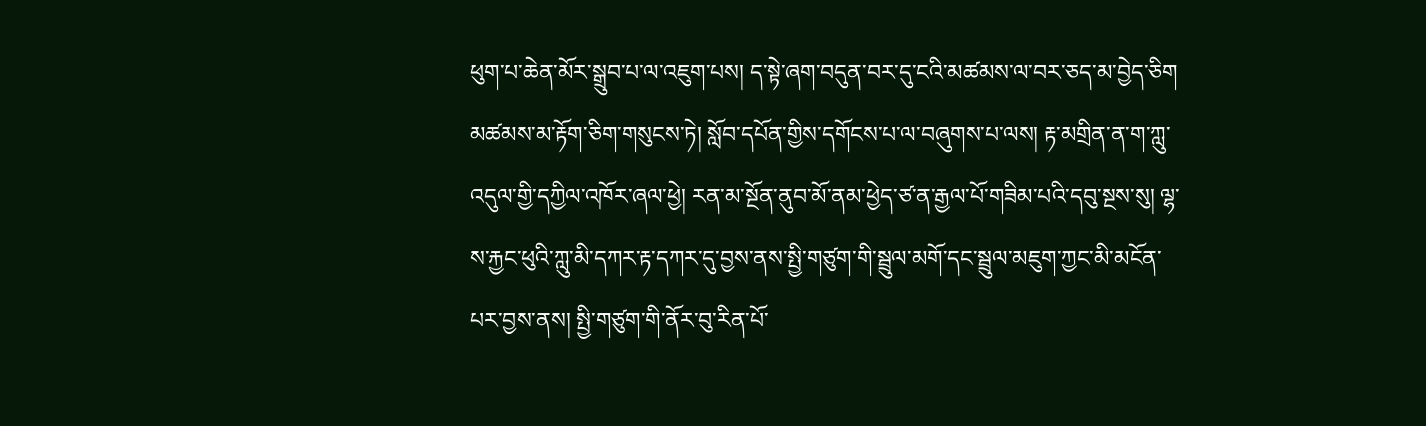ཕུག་པ་ཆེན་མོར་སྒྲུབ་པ་ལ་འཇུག་པས། ད་སྟེ་ཞག་བདུན་བར་དུ་ངའི་མཚམས་ལ་བར་ཅད་མ་བྱེད་ཅིག མཚམས་མ་རྟོག་ཅིག་གསུངས་ཏེ། སློབ་དཔོན་གྱིས་དགོངས་པ་ལ་བཞུགས་པ་ལས། རྟ་མགྲིན་ན་ག་ཀླུ་འདུལ་གྱི་དཀྱིལ་འཁོར་ཞལ་ཕྱེ། རན་མ་སྔོན་ནུབ་མོ་ནམ་ཕྱེད་ཙ་ན་རྒྱལ་པོ་གཟིམ་པའི་དབུ་སྔས་སུ། ལྷ་ས་རྐྱང་ཕུའི་ཀླུ་མི་དཀར་རྟ་དཀར་དུ་བྱས་ནས་སྤྱི་གཙུག་གི་སྦྲུལ་མགོ་དང་སྦྲུལ་མཇུག་ཀྱང་མི་མངོན་པར་བྱས་ནས། སྤྱི་གཙུག་གི་ནོར་བུ་རིན་པོ་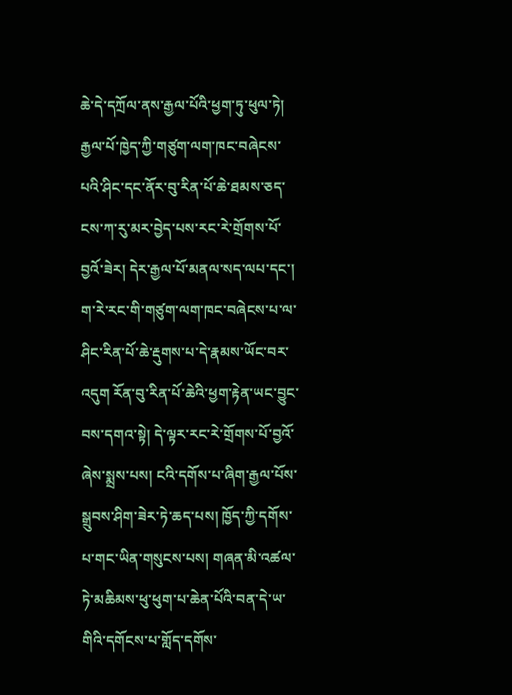ཆེ་དེ་དཀྲོལ་ནས་རྒྱལ་པོའི་ཕྱག་ཏུ་ཕུལ་ཏེ། རྒྱལ་པོ་ཁྱེད་ཀྱི་གཙུག་ལག་ཁང་བཞེངས་པའི་ཤིང་དང་ནོར་བུ་རིན་པོ་ཆེ་ཐམས་ཅད་ངས་ཀ་རུ་མར་བྱེད་པས་རང་རེ་གྲོགས་པོ་བྱའོ་ཟེར། དེར་རྒྱལ་པོ་མནལ་སད་ལཔ་དང་། ག་རེ་རང་གི་གཙུག་ལག་ཁང་བཞེངས་པ་ལ་ཤིང་རིན་པོ་ཆེ་རྡུགས་པ་དེ་རྣམས་ཡོང་བར་འདུག རོན་བུ་རིན་པོ་ཆེའི་ཕྱག་རྟེན་ཡང་བྱུང་བས་དགའ་སྟེ། དེ་ལྟར་རང་རེ་གྲོགས་པོ་བྱའོ་ཞེས་སྨྲས་པས། ངའི་དགོས་པ་ཞིག་རྒྱལ་པོས་སྒྲུབས་ཤིག་ཟེར་ཏེ་ཆད་པས། ཁྱོད་ཀྱི་དགོས་པ་གང་ཡིན་གསུངས་པས། གཞན་མི་འཚལ་ཏེ་མཆིམས་ཕུ་ཕུག་པ་ཆེན་པོའི་བན་དེ་ཡ་གིའི་དགོངས་པ་གློད་དགོས་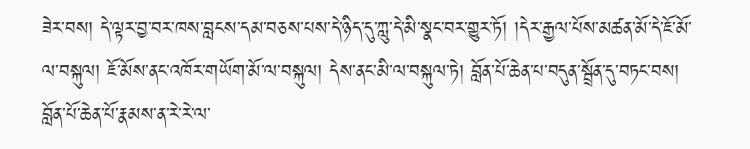ཟེར་བས། དེ་ལྟར་བྱ་བར་ཁས་བླངས་དམ་བཅས་པས་དེ་ཉིད་དུ་ཀླུ་དེ་མི་སྣང་བར་གྱུར་ཏོ། །དེར་རྒྱལ་པོས་མཚན་མོ་དེ་ཇོ་མོ་ལ་བསྐུལ། ཇོ་མོས་ནང་འཁོར་གཡོག་མོ་ལ་བསྐུལ། དེས་ནང་མི་ལ་བསྐུལ་ཏེ། བློན་པོ་ཆེན་པ་བདུན་སྦྲོན་དུ་བཏང་བས། བློན་པོ་ཆེན་པོ་རྣམས་ན་རེ་རེ་ལ་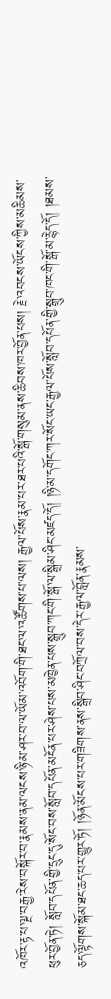འཁོར་རྟ་པ་ལྔ་བརྒྱ་རེས་བསྐོར་བ་རྣམས་ནམ་ལངས་ཉི་མ་ཤར་བ་ལ་ཡོམ་འབོག་གི་ཐང་ལ་འཚོགས་པ་ལས། རྒྱལ་པོས་རྣམ་པར་ཐར་པའི་སྒོ་གསུམ་ནས་ཆིབས་ཁར་བྱོན་པས། རྗེ་འབངས་ཡོངས་ཀྱིས་མཆིམས་ཕུར་བྱོན་ཏེ། སློབ་དཔོན་གྱི་དྲུང་དུ་སོང་བས་སློབ་དཔོན་མངོན་པར་ཤེས་པས་མཁྱེན་པས་སྒྲུབ་ཀང་གི་སྒོ་ལ་སྒྲིམ་ཤིང་མཛད་དོ། །ཉི་མ་དགོང་ཀར་སོང་ཡང་རྒྱལ་པོས་སློབ་དཔོན་གྱི་སྒྲུབ་ཁང་གི་སྒོ་མ་རྙེད་དོ། །ཐམས་ཅད་ལྟོགས་སྐོམ་ཐང་ཆད་པར་གྱུར་ཏོ། །ཉོན་མོངས་པར་གཟིགས་ནས་སྒྲིབ་ཤིང་བཀྲོལ་བས་དེར་རྒྱལ་བློན་རྣམས་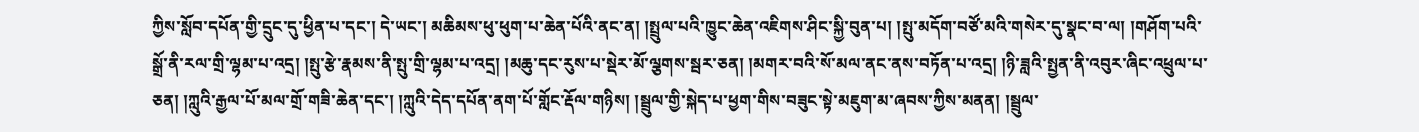ཀྱིས་སློབ་དཔོན་གྱི་དྲུང་དུ་ཕྱིན་པ་དང་། དེ་ཡང་། མཆིམས་ཕུ་ཕུག་པ་ཆེན་པོའི་ནང་ན། །སྤྲུལ་པའི་ཁྱུང་ཆེན་འཇིགས་ཤིང་སྐྱི་བུན་པ། །སྤུ་མདོག་བཙོ་མའི་གསེར་དུ་སྣང་བ་ལ། །གཤོག་པའི་སྒྲོ་ནི་རལ་གྲི་ལྷམ་པ་འདྲ། །སྤུ་རྩེ་རྣམས་ནི་སྤུ་གྲི་ལྷམ་པ་འདྲ། །མཆུ་དང་རུས་པ་སྡེར་མོ་ལྕགས་སྦར་ཅན། །མགར་བའི་སོ་མལ་ནང་ནས་བཏོན་པ་འདྲ། །ཉི་ཟླའི་སྤྱན་ནི་འབུར་ཞིང་འཕྲུལ་པ་ཅན། །ཀླུའི་རྒྱལ་པོ་མལ་གྲོ་གཟི་ཆེན་དང་། །ཀླུའི་དེད་དཔོན་ནག་པོ་གློང་རྡོལ་གཉིས། །སྦྲུལ་གྱི་སྐེད་པ་ཕྱག་གིས་བཟུང་སྟེ་མཇུག་མ་ཞབས་ཀྱིས་མནན། །སྦྲུལ་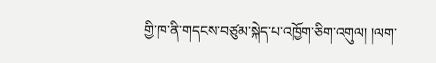གྱི་ཁ་ནི་གདངས་བཙུམ་སྐེད་པ་འཁྱོག་ཅིག་འགུལ། །ལག་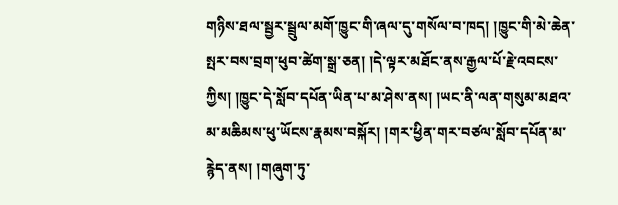གཉིས་ཐལ་སྦྱར་སྦྲུལ་མགོ་ཁྱུང་གི་ཞལ་དུ་གསོལ་བ་ཁད། །ཁྱུང་གི་མེ་ཆེན་སྤར་བས་བྲག་ཕུབ་ཚེག་སྒྲ་ཅན། །དེ་ལྟར་མཐོང་ནས་རྒྱལ་པོ་རྗེ་འབངས་ཀྱིས། །ཁྱུང་དེ་སློབ་དཔོན་ཡིན་པ་མ་ཤེས་ནས། །ཡང་ནི་ལན་གསུམ་མཐའ་མ་མཆིམས་ཕུ་ཡོངས་རྣམས་བསྐོར། །གར་ཕྱིན་གར་བཙལ་སློབ་དཔོན་མ་རྙེད་ནས། །གཞུག་ཏུ་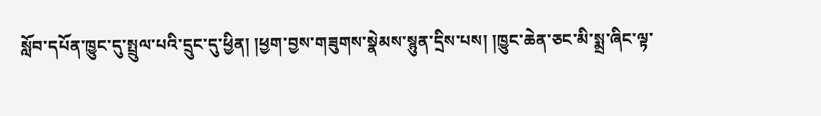སློབ་དཔོན་ཁྱུང་དུ་སྤྲུལ་པའི་དྲུང་དུ་ཕྱིན། །ཕྱག་བྱས་གཟུགས་སྣེམས་སྙུན་དྲིས་པས། །ཁྱུང་ཆེན་ཅང་མི་སྨྲ་ཞིང་ལྟ་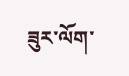ཟུར་ལོག་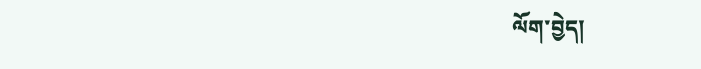ལོག་བྱེད།